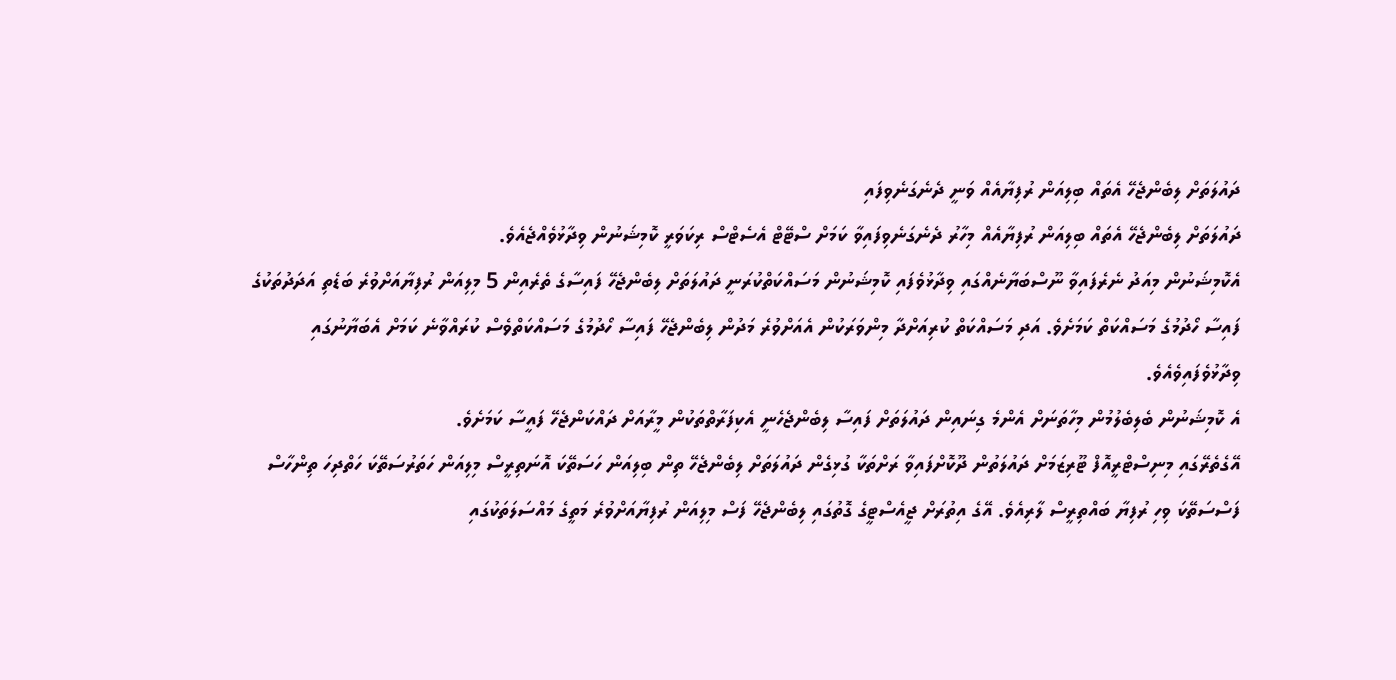ދައުލަތަށް ލިބެންޖެހޭ އެތައް ބިލިއަން ރުފިޔާއެއް ވަނީ ދެނެގަނެވިފައި
ދައުލަތަށް ލިބެންޖެހޭ އެތައް ބިލިއަން ރުފިޔާއެއް މިހާރު ދެނެގަނެވިފައިވާ ކަމަށް ސްޓޭޓް އެސެޓްސް ރިކަވަރީ ކޮމިޝަނުން ވިދާޅުވެއްޖެއެވެ.
އެކޮމިޝަނުން މިއަދު ނެރެފައިވާ ނޫސްބަޔާނެއްގައި ވިދާޅުވެފައި ކޮމިޝަނުން މަސައްކަތްކުރަނީ ދައުލަތަށް ލިބެންޖެހޭ ފައިސާގެ ތެރެއިން 5 މިލިއަން ރުފިޔާއަށްވުރެ ބަޑެތި އަދަދުތަކުގެ ފައިސާ ހޯދުމުގެ މަސައްކަތް ކަމަށެވެ. އަދި މަސައްކަތް ކުރިއަށްދާ މިންވަރަކުން އެއަށްވުރެ މަދުން ލިބެންޖެހޭ ފައިސާ ހޯދުމުގެ މަސައްކަތްވެސް ކުރައްވާނެ ކަމަށް އެބަޔާނުގައި ވިދާޅުވެފައިވެއެވެ.
އެ ކޮމިޝަނުން ބެލިބެލުމުން މިހާތަނަށް އެންމެ ގިނައިން ދައުލަތަށް ފައިސާ ލިބެންޖެހެނީ އެކިފަރާތްތަކުން މީރާއަށް ދައްކަންޖެހޭ ފައީސާ ކަމަށެވެ.
އޭގެތެރޭގައި މިނިސްޓްރީއޮފް ޓޫރިޒަމަށް ދައުލަތުން ދޫކޮށްފައިވާ ރަށްތަކާ ގުޅިގެން ދައުލަތަށް ލިބެންޖެހޭ ތިން ބިލިއަން ހަސަތޭކަ އޮނަތިރީސް މިލިއަން ހަތަރުސަތޭކަ ހަތްދިހަ ތިންހާސް ފަސްސަތޭކަ ވިހި ރުފިޔާ ބައްތިރީސް ލާރިއެވެ. އޭގެ އިތުރަށް ޖީއެސްޓީގެ ގޮތުގައި ލިބެންޖެހޭ ފަސް މިލިއަން ރުފިޔާއަށްވުރެ މަތީގެ މައްސަލަތަކުގައި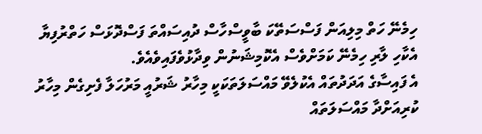ހިމެނޭ ހަތް މިލިއަން ފަސްސަތޭކަ ބާވީސްހާސް ދުއިސައްތަ ފަސްދޮޅަސް ހަތްރުފިޔާ އެކާހި ލާރި ހިމެނޭ ކަމަށްވެސް އެކޮމިޝަނުން ވިދާޅުވެފައިވެއެވެ.
އެ ފައިސާގެ އަދަދުތައް އެކުލެވޭ މައްސަލަތަކަކީ މިހާރު ޝަރުއީ މަރުހަލާ ފެށިގެން މިހާރު ކުރިއަށްދާ މައްސަލަތައް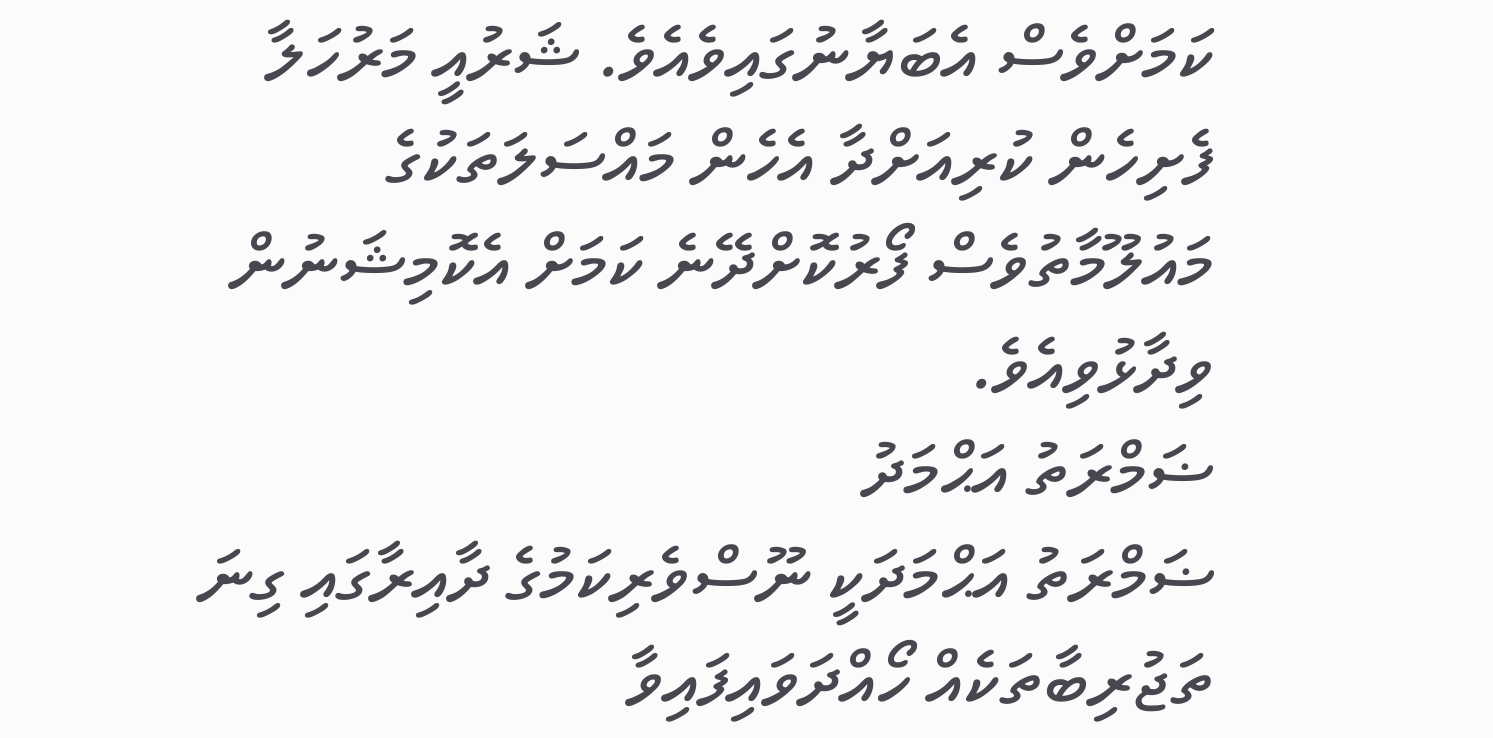ކަމަށްވެސް އެބަޔާނުގައިވެއެވެ. ޝަރުއީ މަރުހަލާ ފެށިހެން ކުރިއަށްދާ އެހެން މައްސަލަތަކުގެ މައުލޫމާތުވެސް ފޯރުކޮށްދޭނެ ކަމަށް އެކޮމިޝަނުން ވިދާޅުވިއެވެ.
ޟަމްރަތު އަޙްމަދު
ޟަމްރަތު އަޙްމަދަކީ ނޫސްވެރިކަމުގެ ދާއިރާގައި ގިނަ ތަޖުރިބާތަކެއް ހޯއްދަވައިފައިވާ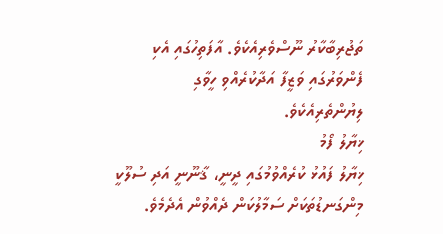ތަޖުރިބާކާރު ނޫސްވެރިއެކެވެ. އާފަތިހުގައި އެކި ފެންވަރުގައި ވަޒީފާ އަދާކުރެއްވި ހީވާގި ލިޔުންތެރިއެކެވެ.
ޚިޔާލު ފޯމު
ޚިޔާލު ފައުޅު ކުރެއްވުމުގައި ދީނީ، ޤާނޫނީ އަދި ސުލޫކީ މިންގަނޑުތަކަށް ސަމާލުކަން ދެއްވުން އެދެމެވެ.